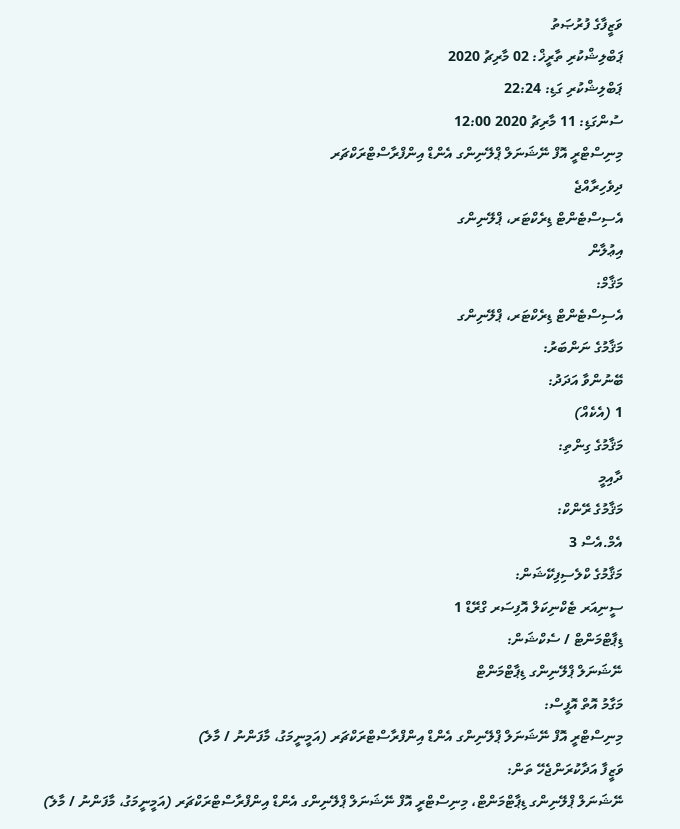ވަޒީފާގެ ފުރުޞަތު
ޕަބްލިޝްކުރި ތާރީޚް: 02 މާރިޗު 2020
ޕަބްލިޝްކުރި ގަޑި: 22:24
ސުންގަޑި: 11 މާރިޗު 2020 12:00
މިނިސްޓްރީ އޮފް ނޭޝަނަލް ޕްލޭނިންގ އެންޑް އިންފްރާސްޓްރަކްޗަރ
ދިވެހިރާއްޖެ
އެސިސްޓެންޓް ޑިރެކްޓަރ، ޕްލޭނިންގ
އިޢުލާން
މަޤާމް:
އެސިސްޓެންޓް ޑިރެކްޓަރ، ޕްލޭނިންގ
މަޤާމުގެ ނަންބަރު:
ބޭނުންވާ އަދަދު:
1 (އެކެއް)
މަޤާމުގެ ގިންތި:
ދާއިމީ
މަޤާމުގެ ރޭންކް:
އެމް.އެސް 3
މަޤާމުގެ ކްލެސިފިކޭޝަން:
ސީނިއަރ ޓެކްނިކަލް އޮފިސަރ ގްރޭޑް 1
ޑިޕާޓްމަންޓް / ސެކްޝަން:
ނޭޝަނަލް ޕްލޭނިންގ ޑިޕާޓްމަންޓް
މަގާމު އޮތް އޮފީސް:
މިނިސްޓްރީ އޮފް ނޭޝަނަލް ޕްލޭނިންގ އެންޑް އިންފްރާސްޓްރަކްޗަރ (އަމީނީމަގު، މާފަންނު / މާލެ)
ވަޒީފާ އަދާކުރަންޖެހޭ ތަން:
ނޭޝަނަލް ޕްލޭނިންގ ޑިޕާޓްމަންޓް، މިނިސްޓްރީ އޮފް ނޭޝަނަލް ޕްލޭނިންގ އެންޑް އިންފްރާސްޓްރަކްޗަރ (އަމީނީމަގު، މާފަންނު / މާލެ)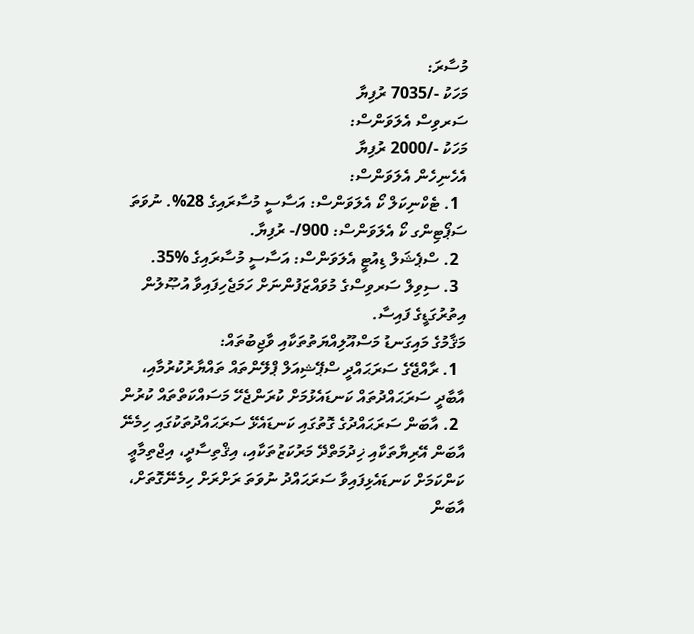މުސާރަ:
މަހަކު -/7035 ރުފިޔާ
ސަރވިސް އެލަވަންސް:
މަހަކު -/2000 ރުފިޔާ
އެހެނިހެން އެލަވަންސް:
  1. ޓެކްނިކަލް ކޯ އެލަވަންސް: އަސާސީ މުސާރައިގެ 28%. ނުވަތަ ސަޕޯޓިންގ ކޯ އެލަވަންސް: 900/- ރުފިޔާ.
  2. ސްޕެޝަލް ޑިއުޓީ އެލަވަންސް: އަސާސީ މުސާރައިގެ %35.
  3. ސިވިލް ސަރވިސްގެ މުވައްޒަފުންނަށް ހަމަޖެހިފައިވާ އުޞޫލުން އިތުރުގަޑީގެ ފައިސާ.
މަޤާމުގެ މައިގަނޑު މަސްއޫލިއްޔަތުތަކާއި ވާޖިބުތައް:
  1. ރާއްޖޭގެ ސަރަޙައްދީ ސްޕޭޝިއަލް ޕްލޭންތައް ތައްޔާރުކުރުމާއި، އާބާދީ ސަރަޙައްދުތައް ކަނޑައެޅުމަށް ކުރަންޖެހޭ މަސައްކަތްތައް ކުރުން
  2. އާބަން ސަރަޙައްދުގެ ގޮތުގައި ކަނޑައެޅޭ ސަރަޙައްދުތަކުގައި ހިމެނޭ އާބަން އޭރިޔާތަކާއި ޚިދުމަތްދޭ މަރުކަޒުތަކާއި، އިޤްތިސާދީ، އިޖްތިމާޢީ ކަންކަމަށް ކަނޑައެޅިފައިވާ ސަރަޙައްދު ނުވަތަ ރަށްރަށް ހިމެނޭގޮތަށް، އާބަން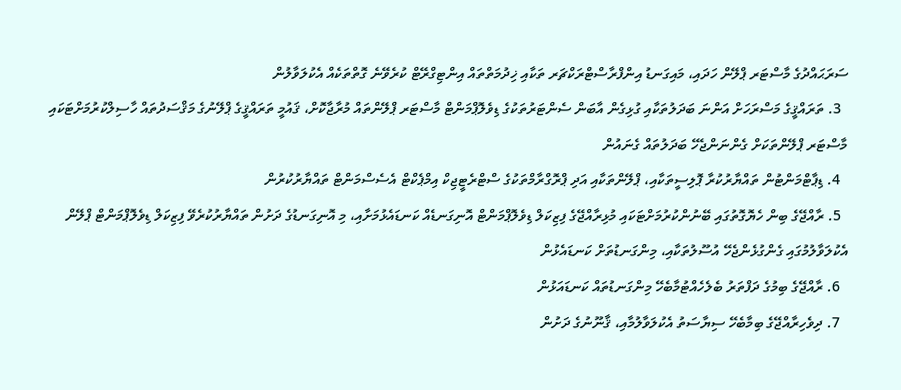ސަރަޙައްދުގެ މާސްޓަރ ޕްލޭން ހަދައި، މައިގަނޑު އިންފްރާސްޓްރަކްޗަރ ތަކާއި ޚިދުމަތްތައް އިންޓިގްރޭޓް ކުރެވޭނެ ގޮތްތަކެއް އެކުލަވާލުން
  3. ތަރައްޤީގެ މަސްރަހަށް އަންނަ ބަދަލުތަކާއި ގުޅިގެން އާބަން ސެންޓަރުތަކުގެ ޑިވެލޮޕްމަންޓް މާސްޓަރ ޕްލޭންތައް މުރާޖާކޮށް، ޤައުމީ ތަރައްޤީގެ ޕްލޭނުގެ މަޤްސަދުތައް ހާސިލްކުރުމަށްޓަކައި މާސްޓަރ ޕްލޭންތަކަށް ގެންނަންޖެހޭ ބަދަލުތައް ގެނައުން
  4. ޑިޕާޓްމަންޓުން ތައްޔާރުކުރާ ޕޮލިސީތަކާއި، ޕްލޭންތަކާއި އަދި ޕްރޮގްރާމްތަކުގެ ސްޓްރެޓީޖިކް އިމްޕެކްޓް އެސެސްމަންޓް ތައްޔާރުކުރުން
  5. ރާއްޖޭގެ ބިން ހެޔޮގޮތުގައި ބޭނުންކުރުމަށްޓަކައި މުޅިރާއްޖޭގެ ފިޒިކަލް ޑިވެލޮޕްމަންޓް އޮނިގަނޑެއް ކަނޑައެޅުމަށާއި، މި އޮނިގަނޑުގެ ދަށުން ތައްޔާރުކުރެވޭ ފިޒިކަލް ޑިވެލޮޕްމަންޓް ޕްލޭން އެކުލަވާލުމުގައި ގެންގުޅެންޖެހޭ އުސޫލުތަކާއި، މިންގަނޑުތަށް ކަނޑައެޅުން
  6. ރާއްޖޭގެ ބިމުގެ ދަފްތަރު ބެލެހެއްޓުމާބެހޭ މިންގަނޑުތައް ކަނޑައަޅުން
  7. ދިވެހިރާއްޖޭގެ ބިމާބެހޭ ސިޔާސަތު އެކުލަވާލުމާއި، ޤާނޫނުގެ ދަށުން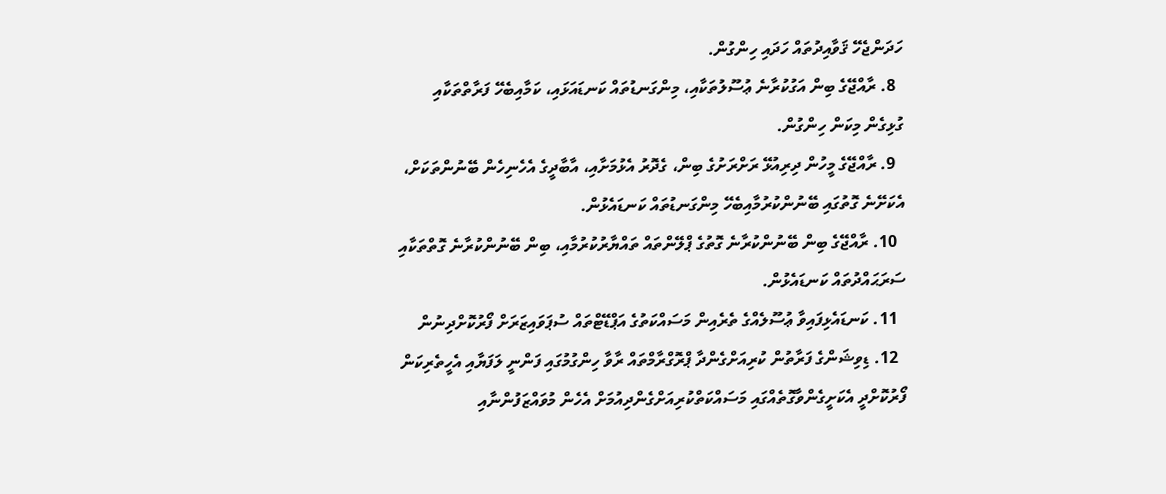ހަދަންޖެހޭ ޤަވާއިދުތައް ހަދައި ހިންގުން.
  8. ރާއްޖޭގެ ބިން އަގުކުރާނެ ޢުސޫލުތަކާއި، މިންގަނޑުތައް ކަނޑައަޅައި، ކަމާއިބެހޭ ފަރާތްތަކާއި ގުޅިގެން މިކަން ހިންގުން.
  9. ރާއްޖޭގެ މީހުން ދިރިއުޅޭ ރަށްރަށުގެ ބިން، ގެދޮރު އެޅުމަށާއި، އާބާދީގެ އެހެނިހެން ބޭނުންތަކަށް، އެކަށޭނެ ގޮތުގައި ބޭނުންކުރުމާއިބެހޭ މިންގަނޑުތައް ކަނޑައެޅުން.
  10. ރާއްޖޭގެ ބިން ބޭނުންކުރާނެ ގޮތުގެ ޕްލޭންތައް ތައްޔާރުކުރުމާއި، ބިން ބޭނުންކުރާނެ ގޮތްތަކާއި ސަރަޙައްދުތައް ކަނޑައެޅުން.
  11. ކަނޑައެޅިފައިވާ ޢުސޫލެއްގެ ތެރެއިން މަސައްކަތުގެ އަޕްޑޭޓްތައް ސުޕަވައިޒަރަށް ފޯރުކޮށްދިނުން
  12. ޑިވިޝަންގެ ފަރާތުން ކުރިއަށްގެންދާ ޕްރޮގްރާމްތައް ރާވާ ހިންގުމުގައި ފަންނީ ލަފަޔާއި އެހީތެރިކަން ފޯރުކޮށްދީ އެކަށީގެންވާގޮތެއްގައި މަސައްކަތްކުރިއަށްގެންދިއުމަށް އެހެން މުވައްޒަފުންނާއި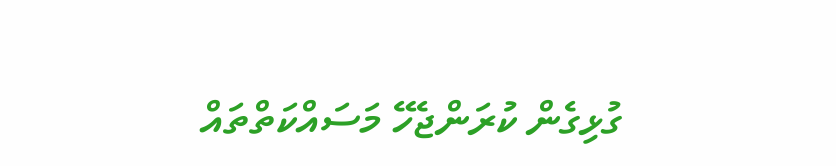ގުޅިގެން ކުރަންޖެހޭ މަސައްކަތްތައް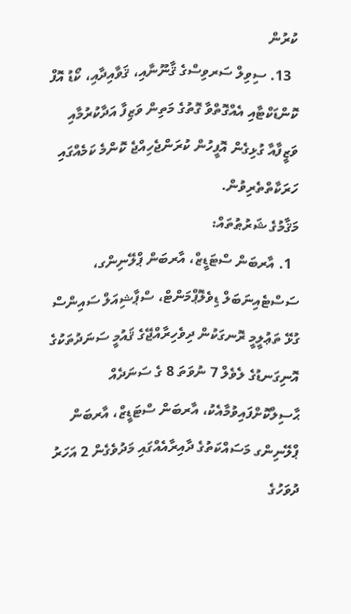ކުރުން
  13. ސިވިލް ސަރވިސްގެ ޤާނޫނާއި، ޤަވާއިދާއި، ކޯޑު އޮފް ކޮންޑަކްޓާއި އެއްގޮތްވާ ގޮތުގެ މަތިން ވަޒިފާ އަދާކުރުމާއި ވަޒީފާއާ ގުޅިގެން އޮފީހުން ކުރަންޖެހިއްޖެ ކޮންމެ ކަމެއްގައި ހަރަކާތްތެރިވުން.
މަޤާމުގެ ޝަރުޠުތައް:
  1. އާރބަން ސްޓަޑީޒް، އާރބަން ޕްލޭނިންގ، ސަސްޓެއިނަބަލް ޑިވެލޮޕްމަންޓް، ސްޕާޝިއަލް ސައިންސް ގުޅޭ ތަޢުލީމީ ރޮނގަކުން ދިވެހިރާއްޖޭގެ ޤައުމީ ސަނަދުތަކުގެ އޮނިގަނޑުގެ ލެވެލް 7 ނުވަތަ 8 ގެ ސަނަދެއް ޙާސިލްކޮށްފައިވުމާއެކު، އާރބަން ސްޓަޑީޒް، އާރބަން ޕްލޭނިންގ މަސައްކަތުގެ ދާއިރާއެއްގައި މަދުވެގެން 2 އަހަރު ދުވަހުގެ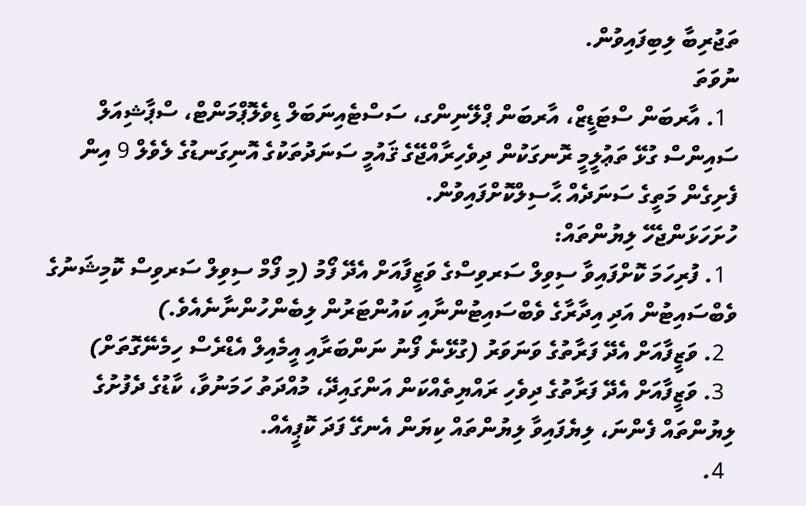ތަޖުރިބާ ލިބިފައިވުން.
ނުވަތަ
  1. އާރބަން ސްޓަޑީޒް، އާރބަން ޕްލޭނިންގ، ސަސްޓެއިނަބަލް ޑިވެލޮޕްމަންޓް، ސްޕާޝިއަލް ސައިންސް ގުޅޭ ތަޢުލީމީ ރޮނގަކުން ދިވެހިރާއްޖޭގެ ޤައުމީ ސަނަދުތަކުގެ އޮނިގަނޑުގެ ލެވެލް 9 އިން ފެށިގެން މަތީގެ ސަނަދެއް ޙާސިލްކޮށްފައިވުން.
ހުށަހަޅަންޖެހޭ ލިޔުންތައް:
  1. ފުރިހަމަ ކޮށްފައިވާ ސިވިލް ސަރވިސްގެ ވަޒީފާއަށް އެދޭ ފޯމު (މި ފޯމް ސިވިލް ސަރވިސް ކޮމިޝަނުގެ ވެބްސައިޓުން އަދި އިދާރާގެ ވެބްސައިޓުންނާއި ކައުންޓަރުން ލިބެންހުންނާނެއެވެ.)
  2. ވަޒީފާއަށް އެދޭ ފަރާތުގެ ވަނަވަރު (ގުޅޭނެ ފޯނު ނަންބަރާއި އީމެއިލް އެޑްރެސް ހިމެނޭގޮތަށް)
  3. ވަޒީފާއަށް އެދޭ ފަރާތުގެ ދިވެހި ރައްޔިތެއްކަން އަންގައިދޭ، މުއްދަތު ހަމަނުވާ، ކާޑުގެ ދެފުށުގެ ލިޔުންތައް ފެންނަ، ލިޔެފައިވާ ލިޔުންތައް ކިޔަން އެނގޭ ފަދަ ކޮޕީއެއް.
  4.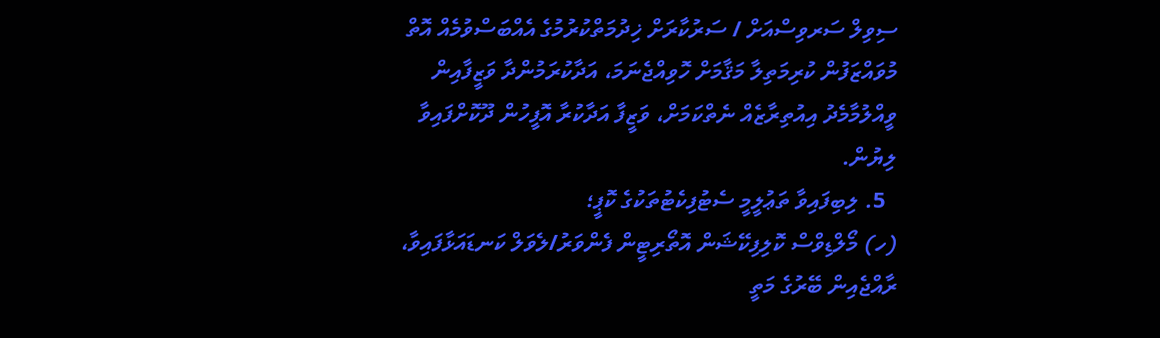ސިވިލް ސަރވިސްއަށް / ސަރުކާރަށް ޚިދުމަތްކުރުމުގެ އެއްބަސްވުމެއް އޮތް މުވައްޒަފުން ކުރިމަތިލާ މަޤާމަށް ހޮވިއްޖެނަމަ، އަދާކުރަމުންދާ ވަޒީފާއިން ވީއްލުމާމެދު އިއުތިރާޒެއް ނެތްކަމަށް، ވަޒީފާ އަދާކުރާ އޮފީހުން ދޫކޮށްފައިވާ ލިޔުން.
  5. ލިބިފައިވާ ތަޢުލީމީ ސެޓުފިކެޓުތަކުގެ ކޮޕީ؛
(ހ) މޯލްޑިވްސް ކޮލިފިކޭޝަން އޮތޯރިޓީން ފެންވަރު/ލެވަލް ކަނޑައަޅާފައިވާ، ރާއްޖެއިން ބޭރުގެ މަތީ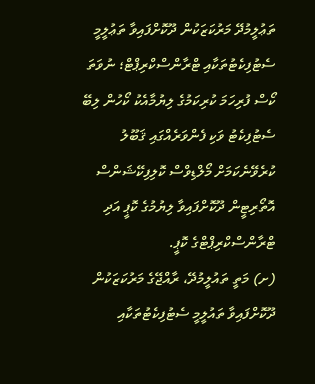ތަޢުލީމުދޭ މަރުކަޒަކުން ދޫކޮށްފައިވާ ތަޢުލީމީ ސެޓުފިކެޓުތަކާއި ޓްރާންސްކްރިޕްޓް؛ ނުވަތަ ކޯސް ފުރިހަމަ ކުރިކަމުގެ ލިޔުމާއެކު ކޯހުން ލިބޭ ސެޓުފިކެޓު ވަކި ފެންވަރެއްގައި ޤަބޫލު ކުރެވޭނެކަމަށް މޯލްޑިވްސް ކޮލިފިކޭޝަންސް އޮތޯރިޓީން ދޫކޮށްފައިވާ ލިޔުމުގެ ކޮޕީ އަދި ޓްރާންސްކްރިޕްޓްގެ ކޮޕީ.
(ށ) މަތީ ތައުލީމުދޭ، ރާއްޖޭގެ މަރުކަޒަކުން ދޫކޮށްފައިވާ ތައުލީމީ ސެޓުފިކެޓުތަކާއި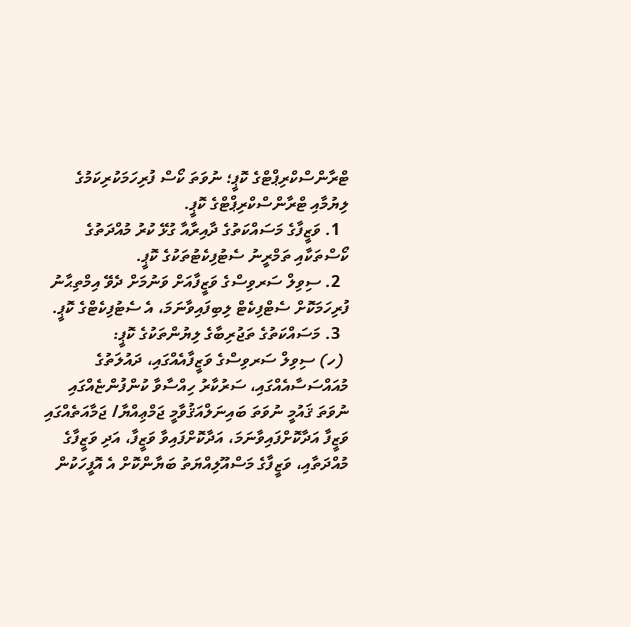ޓްރާންސްކްރިޕްޓްގެ ކޮޕީ؛ ނުވަތަ ކޯސް ފުރިހަމަކުރިކަމުގެ ލިޔުމާއި ޓްރާންސްކްރިޕްޓްގެ ކޮޕީ.
  1. ވަޒީފާގެ މަސައްކަތުގެ ދާއިރާއާ ގުޅޭ ކުރު މުއްދަތުގެ ކޯސްތަކާއި ތަމްރީނު ސެޓުފިކެޓުތަކުގެ ކޮޕީ.
  2. ސިވިލް ސަރވިސްގެ ވަޒީފާއަށް ވަނުމަށް ދެވޭ އިމްތިޙާނު ފުރިހަމަކޮށް ސެޓްފިކެޓް ލިބިފައިވާނަމަ، އެ ސެޓުފިކެޓްގެ ކޮޕީ.
  3. މަސައްކަތުގެ ތަޖުރިބާގެ ލިޔުންތަކުގެ ކޮޕީ:
 (ހ) ސިވިލް ސަރވިސްގެ ވަޒީފާއެއްގައި، ދައުލަތުގެ މުއައްސަސާއެއްގައި، ސަރުކާރު ހިއްސާވާ ކުންފުންޏެއްގައި ނުވަތަ ޤައުމީ ނުވަތަ ބައިނަލްއަޤުވާމީ ޖަމްޢިއްޔާ/ ޖަމާއަތެއްގައި ވަޒީފާ އަދާކޮށްފައިވާނަމަ، އަދާކޮށްފައިވާ ވަޒީފާ، އަދި ވަޒީފާގެ މުއްދަތާއި، ވަޒީފާގެ މަސްއޫލިއްޔަތު ބަޔާންކޮށް އެ އޮފީހަކުން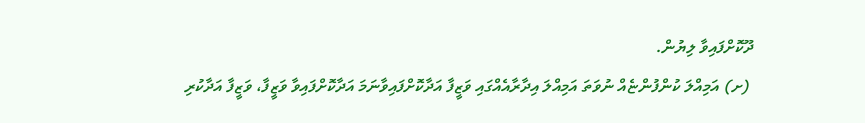ދޫކޮށްފައިވާ ލިޔުން.
 (ށ) އަމިއްލަ ކުންފުންޏެއް ނުވަތަ އަމިއްލަ އިދާރާއެއްގައި ވަޒީފާ އަދާކޮށްފައިވާނަމަ އަދާކޮށްފައިވާ ވަޒީފާ، ވަޒީފާ އަދާކުރި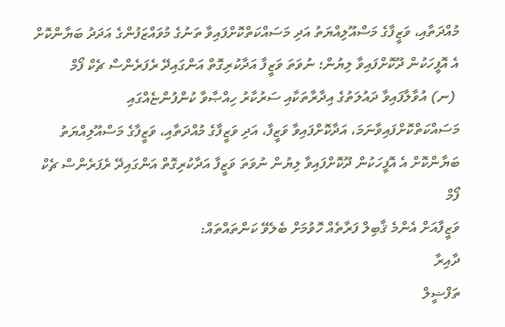މުއްދަތާއި، ވަޒީފާގެ މަސްއޫލިއްޔަތު އަދި މަސައްކަތްކޮށްފައިވާ ތަނުގެ މުވައްޒަފުންގެ އަދަދު ބަޔާންކޮށް އެ އޮފީހަކުން ދޫކޮށްފައިވާ ލިޔުން؛ ނުވަތަ ވަޒީފާ އަދާކުރިގޮތް އަންގައިދޭ ރެފަރެންސް ޗެކް ފޯމް
 (ނ) އުވާލާފައިވާ ދައުލަތުގެ އިދާރާތަކާއި ސަރުކާރު ހިއްޞާވާ ކުންފުންޏެއްގައި މަސައްކަތްކޮށްފައިވާނަމަ، އަދާކޮށްފައިވާ ވަޒީފާ، އަދި ވަޒީފާގެ މުއްދަތާއި، ވަޒީފާގެ މަސްއޫލިއްޔަތު ބަޔާންކޮށް އެ އޮފީހަކުން ދޫކޮށްފައިވާ ލިޔުން ނުވަތަ ވަޒީފާ އަދާކުރިގޮތް އަންގައިދޭ ރެފަރެންސް ޗެކް ފޯމް
ވަޒީފާއަށް އެންމެ ޤާބިލް ފަރާތެއް ހޮވުމަށް ބެލެވޭ ކަންތައްތައް:
ދާއިރާ
ތަފްޟީލް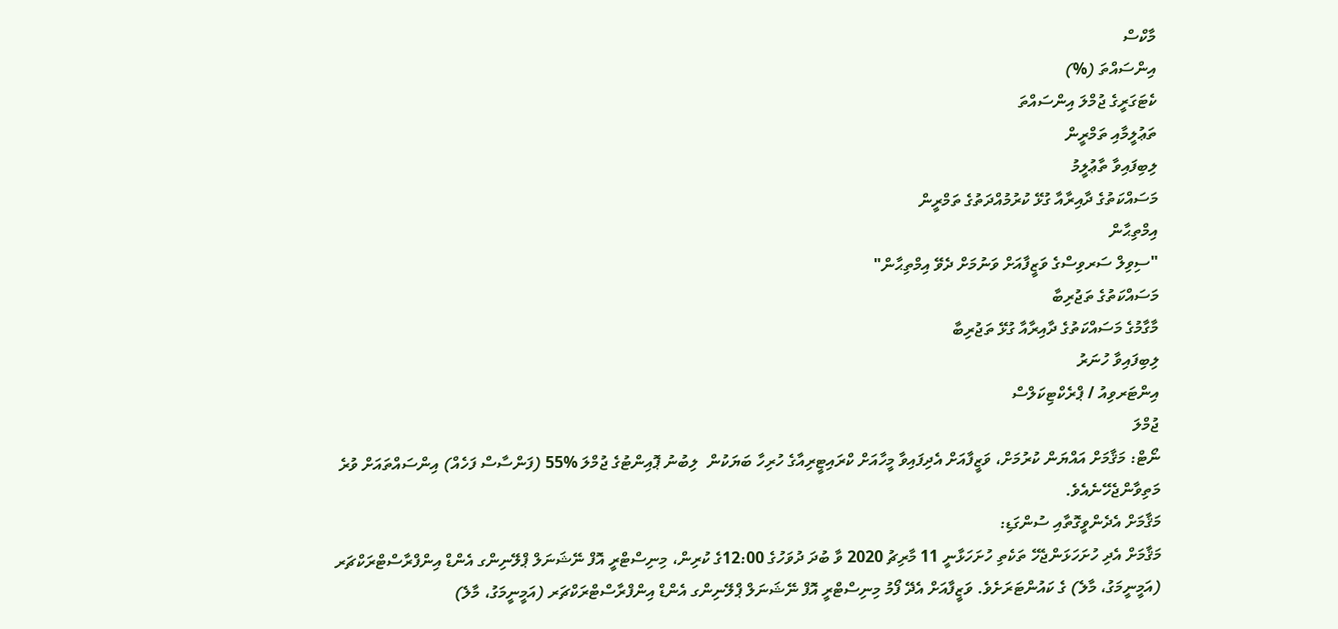މާކްސް
އިންސައްތަ (%)
ކެޓަގަރީގެ ޖުމްލަ އިންސައްތަ
ތަޢުލީމާއި ތަމްރީން
ލިބިފައިވާ ތާޢުލީމު
މަސައްކަތުގެ ދާއިރާއާ ގުޅޭ ކުރުމުއްދަތުގެ ތަމްރީން
އިމްތިޙާން
"ސިވިލް ސަރވިސްގެ ވަޒީފާއަށް ވަނުމަށް ދެވޭ އިމްތިޙާން"
މަސައްކަތުގެ ތަޖުރިބާ
މާގާމުގެ މަސައްކަތުގެ ދާއިރާއާ ގުޅޭ ތަޖުރިބާ
ލިބިފައިވާ ހުނަރު
އިންޓަރވިއު / ޕްރެކްޓިކަލްސް
ޖުމްލަ
ނޯޓް: މަޤާމަށް އައްޔަން ކުރުމަށް، ވަޒީފާއަށް އެދިފައިވާ މީހާއަށް ކްރައިޓީރިއާގެ ހުރިހާ ބަޔަކުން  ލިބުނު ޕޮއިންޓުގެ ޖުމްލަ %55 (ފަންސާސް ފަހެއް) އިންސައްތައަށް ވުރެ މަތިވާންޖެހޭނެއެވެ.
މަޤާމަށް އެދެންވީގޮތާއި ސުންގަޑި:
މަޤާމަށް އެދި ހުށަހަޅަންޖެހޭ ތަކެތި ހުށަހަޅާނީ 11 މާރިޗު 2020 ވާ ބުދަ ދުވަހުގެ 12:00ގެ ކުރިން، މިނިސްޓްރީ އޮފް ނޭޝަނަލް ޕްލޭނިންގ އެންޑް އިންފްރާސްޓްރަކްޗަރ (އަމީނީމަގު، މާލެ) ގެ ކައުންޓަރަށެވެ. ވަޒީފާއަށް އެދޭ ފޯމު މިނިސްޓްރީ އޮފް ނޭޝަނަލް ޕްލޭނިންގ އެންޑް އިންފްރާސްޓްރަކްޗަރ (އަމީނީމަގު، މާލެ)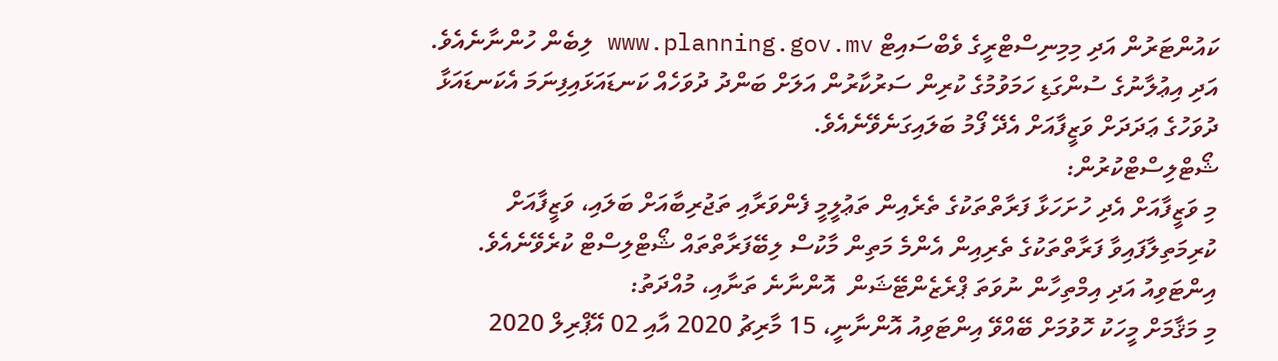ކައުންޓަރުން އަދި މިމިނިސްޓްރީގެ ވެބްސައިޓް www.planning.gov.mv ލިބެން ހުންނާނެއެވެ. އަދި އިޢުލާނުގެ ސުންގަޑި ހަމަވުމުގެ ކުރިން ސަރުކާރުން އަލަށް ބަންދު ދުވަހެއް ކަނޑައަޅައިފިނަމަ އެކަނޑައަޅާ ދުވަހުގެ ޢަދަދަށް ވަޒީފާއަށް އެދޭ ފޯމު ބަލައިގަނެވޭނެއެވެ.
ޝޯޓްލިސްޓްކުރުން:
މި ވަޒީފާއަށް އެދި ހުށަހަޅާ ފަރާތްތަކުގެ ތެރެއިން ތަޢުލީމީ ފެންވަރާއި ތަޖުރިބާއަށް ބަލައި، ވަޒީފާއަށް ކުރިމަތިލާފައިވާ ފަރާތްތަކުގެ ތެރިއިން އެންމެ މަތިން މާކުސް ލިބޭފަރާތްތައް ޝޯޓްލިސްޓް ކުރެވޭނެއެވެ.
އިންޓަވިއު އަދި އިމްތިހާން ނުވަތަ ޕްރެޒެންޓޭޝަން  އޮންނާނެ ތަނާއި، މުއްދަތު:
މި މަޤާމަށް މީހަކު ހޮވުމަށް ބޭއްވޭ އިންޓަވިއު އޮންނާނީ، 15 މާރިޗު 2020 އާއި 02 އޭޕްރިލް 2020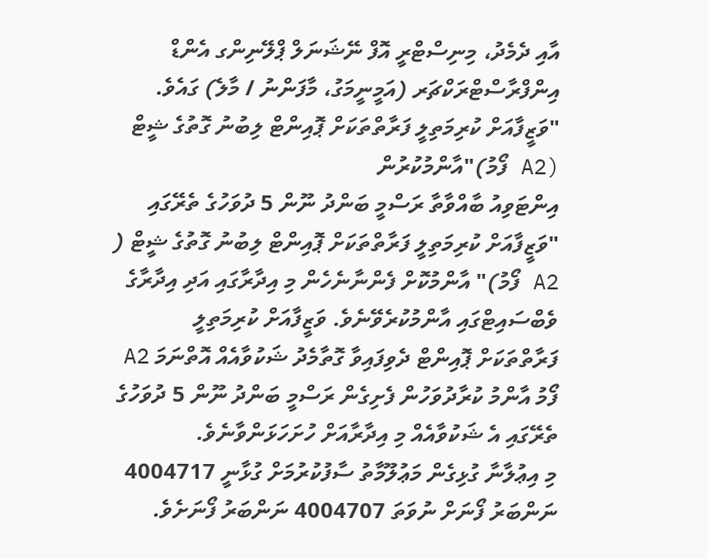އާއި ދެމެދު، މިނިސްޓްރީ އޮފް ނޭޝަނަލް ޕްލޭނިންގ އެންޑް އިންފްރާސްޓްރަކްޗަރ (އަމީނީމަގު، މާފަންނު / މާލެ) ގައެވެ.
"ވަޒީފާއަށް ކުރިމަތިލީ ފަރާތްތަކަށް ޕޮއިންޓް ލިބުނު ގޮތުގެ ޝީޓް (A2 ފޯމު)"އާންމުކުރުން
އިންޓަވިއު ބާއްވާތާ ރަސްމީ ބަންދު ނޫން 5 ދުވަހުގެ ތެރޭގައި "ވަޒީފާއަށް ކުރިމަތިލީ ފަރާތްތަކަށް ޕޮއިންޓް ލިބުނު ގޮތުގެ ޝީޓް ( A2 ފޯމު)" އާންމުކޮށް ފެންނާނެހެން މި އިދާރާގައި އަދި އިދާރާގެ ވެބްސައިޓްގައި އާންމުކުރެވޭނެވެ. ވަޒީފާއަށް ކުރިމަތިލީ ފަރާތްތަކަށް ޕޮއިންޓް ދެވިފައިވާ ގޮތާމެދު ޝަކުވާއެއް އޮތްނަމަ A2 ފޯމު އާންމު ކުރާދުވަހުން ފެށިގެން ރަސްމީ ބަންދު ނޫން 5 ދުވަހުގެ ތެރޭގައި އެ ޝަކުވާއެއް މި އިދާރާއަށް ހުށަހަޅަންވާނެވެ.
މި އިޢުލާނާ ގުޅިގެން މަޢުލޫމާތު ސާފުކުރުމަށް ގުޅާނީ 4004717 ނަންބަރު ފޯނަށް ނުވަތަ 4004707 ނަންބަރު ފޯނަށެވެ.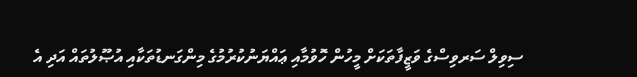ސިވިލް ސަރވިސްގެ ވަޒީފާތަކަށް މީހުން ހޮވުމާއި ޢައްޔަނުކުރުމުގެ މިންގަނޑުތަކާއި އުޞޫލުތައް އަދި އެ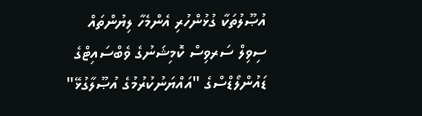އުޞޫލުތަކާ ގުޅުންހުރި އެންމެހާ ލިޔުންތައް ސިވިލް ސަރވިސް ކޮމިޝަނުގެ ވެބްސައިޓްގެ ޑައުންލޯޑްސްގެ "އައްޔަނުކުރުމުގެ އުޞޫލާގުޅޭ"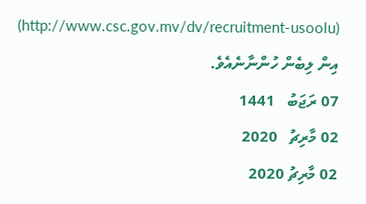(http://www.csc.gov.mv/dv/recruitment-usoolu) އިން ލިބެން ހުންނާނެއެވެ.
07 ރަޖަބު   1441
02 މާރިޗު   2020
02 މާރިޗު 2020